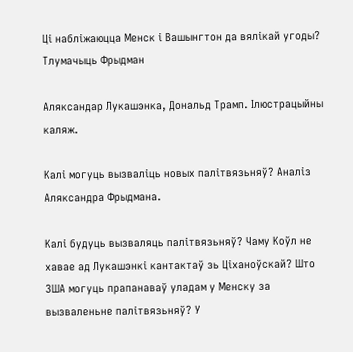Ці набліжаюцца Менск і Вашынгтон да вялікай угоды? Тлумачыць Фрыдман

Аляксандар Лукашэнка, Дональд Трамп. Ілюстрацыйны каляж.

Калі могуць вызваліць новых палітвязьняў? Аналіз Аляксандра Фрыдмана.

Калі будуць вызваляць палітвязьняў? Чаму Коўл не хавае ад Лукашэнкі кантактаў зь Ціханоўскай? Што ЗША могуць прапанаваў уладам у Менску за вызваленьне палітвязьняў? У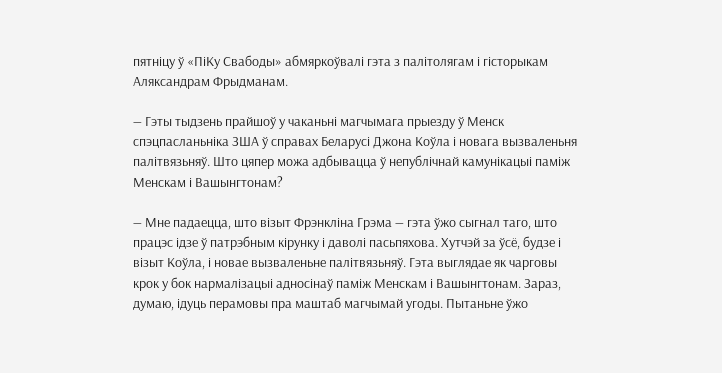пятніцу ў «ПіКу Свабоды» абмяркоўвалі гэта з палітолягам і гісторыкам Аляксандрам Фрыдманам.

— Гэты тыдзень прайшоў у чаканьні магчымага прыезду ў Менск спэцпасланьніка ЗША ў справах Беларусі Джона Коўла і новага вызваленьня палітвязьняў. Што цяпер можа адбывацца ў непублічнай камунікацыі паміж Менскам і Вашынгтонам?

— Мне падаецца, што візыт Фрэнкліна Грэма — гэта ўжо сыгнал таго, што працэс ідзе ў патрэбным кірунку і даволі пасьпяхова. Хутчэй за ўсё, будзе і візыт Коўла, і новае вызваленьне палітвязьняў. Гэта выглядае як чарговы крок у бок нармалізацыі адносінаў паміж Менскам і Вашынгтонам. Зараз, думаю, ідуць перамовы пра маштаб магчымай угоды. Пытаньне ўжо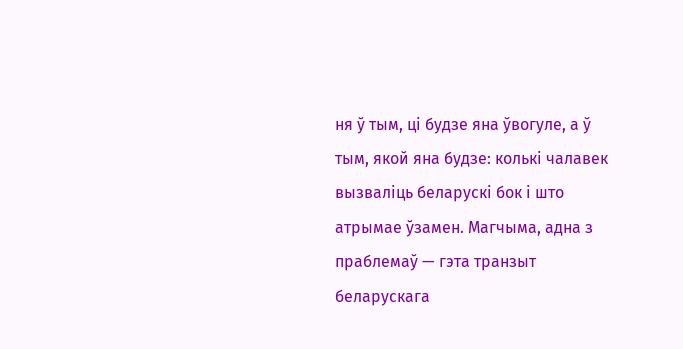ня ў тым, ці будзе яна ўвогуле, а ў тым, якой яна будзе: колькі чалавек вызваліць беларускі бок і што атрымае ўзамен. Магчыма, адна з праблемаў — гэта транзыт беларускага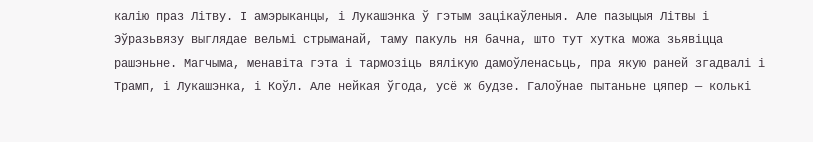калію праз Літву. І амэрыканцы, і Лукашэнка ў гэтым зацікаўленыя. Але пазыцыя Літвы і Эўразьвязу выглядае вельмі стрыманай, таму пакуль ня бачна, што тут хутка можа зьявіцца рашэньне. Магчыма, менавіта гэта і тармозіць вялікую дамоўленасьць, пра якую раней згадвалі і Трамп, і Лукашэнка, і Коўл. Але нейкая ўгода, усё ж будзе. Галоўнае пытаньне цяпер — колькі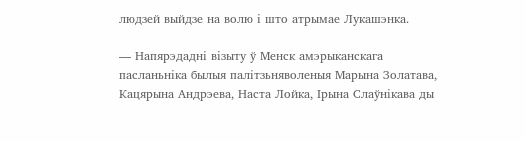людзей выйдзе на волю і што атрымае Лукашэнка.

— Напярэдадні візыту ў Менск амэрыканскага пасланьніка былыя палітзьняволеныя Марына Золатава, Кацярына Андрэева, Наста Лойка, Ірына Слаўнікава ды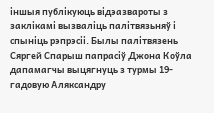іншыя публікуюць відэазвароты з заклікамі вызваліць палітвязьняў і спыніць рэпрэсіі. Былы палітвязень Сяргей Спарыш папрасіў Джона Коўла дапамагчы выцягнуць з турмы 19-гадовую Аляксандру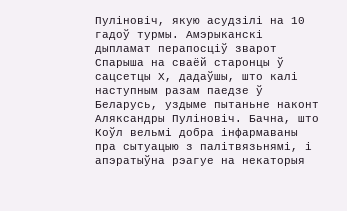Пуліновіч, якую асудзілі на 10 гадоў турмы. Амэрыканскі дыпламат перапосціў зварот Спарыша на сваёй старонцы ў сацсетцы Х, дадаўшы, што калі наступным разам паедзе ў Беларусь, уздыме пытаньне наконт Аляксандры Пуліновіч. Бачна, што Коўл вельмі добра інфармаваны пра сытуацыю з палітвязьнямі, і апэратыўна рэагуе на некаторыя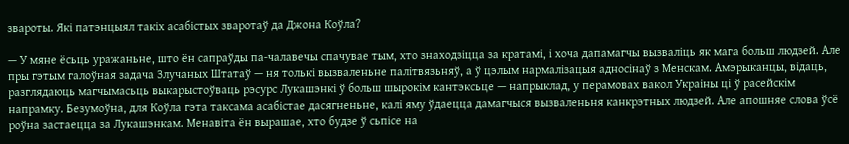звароты. Які патэнцыял такіх асабістых зваротаў да Джона Коўла?

— У мяне ёсьць уражаньне, што ён сапраўды па-чалавечы спачувае тым, хто знаходзіцца за кратамі, і хоча дапамагчы вызваліць як мага больш людзей. Але пры гэтым галоўная задача Злучаных Штатаў — ня толькі вызваленьне палітвязьняў, а ў цэлым нармалізацыя адносінаў з Менскам. Амэрыканцы, відаць, разглядаюць магчымасьць выкарыстоўваць рэсурс Лукашэнкі ў больш шырокім кантэксьце — напрыклад, у перамовах вакол Украіны ці ў расейскім напрамку. Безумоўна, для Коўла гэта таксама асабістае дасягненьне, калі яму ўдаецца дамагчыся вызваленьня канкрэтных людзей. Але апошняе слова ўсё роўна застаецца за Лукашэнкам. Менавіта ён вырашае, хто будзе ў сьпісе на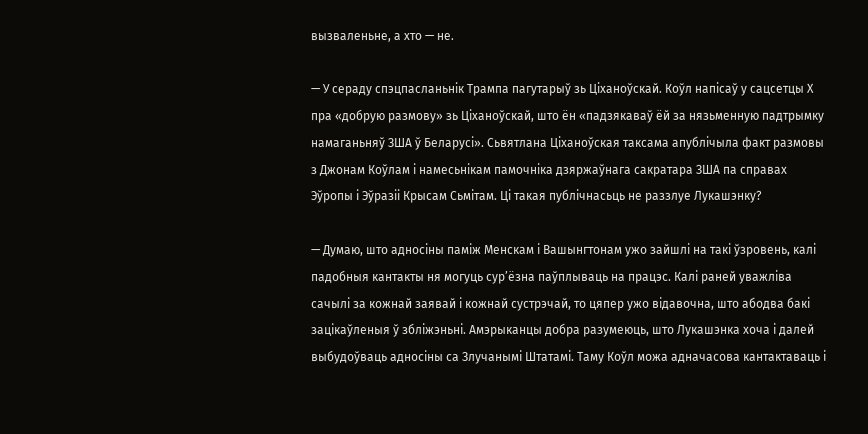вызваленьне, а хто — не.

— У сераду спэцпасланьнік Трампа пагутарыў зь Ціханоўскай. Коўл напісаў у сацсетцы Х пра «добрую размову» зь Ціханоўскай, што ён «падзякаваў ёй за нязьменную падтрымку намаганьняў ЗША ў Беларусі». Сьвятлана Ціханоўская таксама апублічыла факт размовы з Джонам Коўлам і намесьнікам памочніка дзяржаўнага сакратара ЗША па справах Эўропы і Эўразіі Крысам Сьмітам. Ці такая публічнасьць не раззлуе Лукашэнку?

— Думаю, што адносіны паміж Менскам і Вашынгтонам ужо зайшлі на такі ўзровень, калі падобныя кантакты ня могуць сур’ёзна паўплываць на працэс. Калі раней уважліва сачылі за кожнай заявай і кожнай сустрэчай, то цяпер ужо відавочна, што абодва бакі зацікаўленыя ў збліжэньні. Амэрыканцы добра разумеюць, што Лукашэнка хоча і далей выбудоўваць адносіны са Злучанымі Штатамі. Таму Коўл можа адначасова кантактаваць і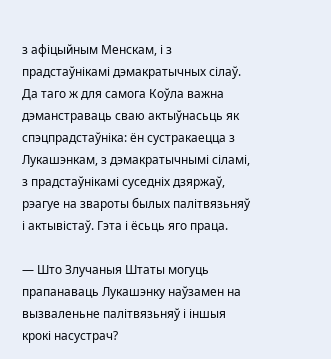з афіцыйным Менскам, і з прадстаўнікамі дэмакратычных сілаў. Да таго ж для самога Коўла важна дэманстраваць сваю актыўнасьць як спэцпрадстаўніка: ён сустракаецца з Лукашэнкам, з дэмакратычнымі сіламі, з прадстаўнікамі суседніх дзяржаў, рэагуе на звароты былых палітвязьняў і актывістаў. Гэта і ёсьць яго праца.

— Што Злучаныя Штаты могуць прапанаваць Лукашэнку наўзамен на вызваленьне палітвязьняў і іншыя крокі насустрач?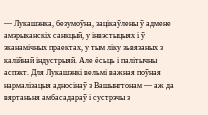— Лукашэнка, безумоўна, зацікаўлены ў адмене амэрыканскіх санкцый, у інвэстыцыях і ў эканамічных праектах, у тым ліку зьвязаных з калійнай індустрыяй. Але ёсьць і палітычны аспэкт. Для Лукашэнкі вельмі важная поўная нармалізацыя адносінаў з Вашынгтонам — аж да вяртаньня амбасадараў і сустрэчы з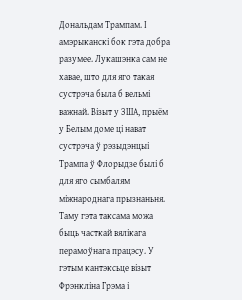Дональдам Трампам. І амэрыканскі бок гэта добра разумее. Лукашэнка сам не хавае, што для яго такая сустрэча была б вельмі важнай. Візыт у ЗША, прыём у Белым доме ці нават сустрэча ў рэзыдэнцыі Трампа ў Флорыдзе былі б для яго сымбалям міжнароднага прызнаньня. Таму гэта таксама можа быць часткай вялікага перамоўнага працэсу. У гэтым кантэксьце візыт Фрэнкліна Грэма і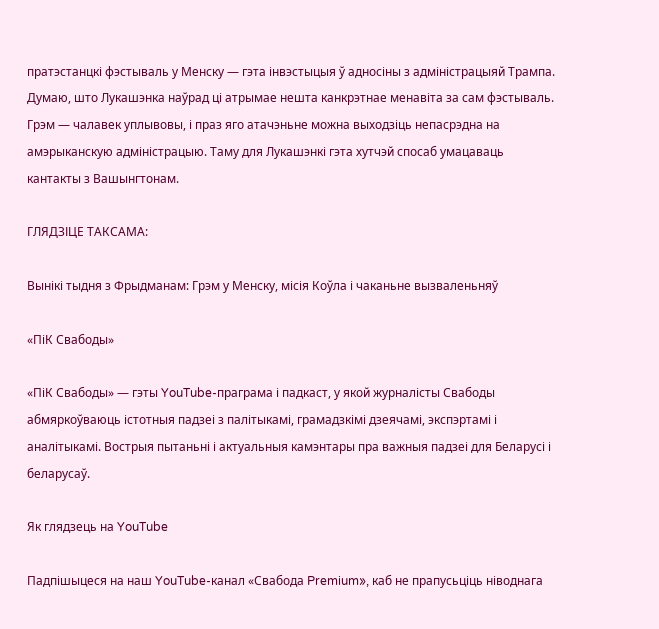пратэстанцкі фэстываль у Менску — гэта інвэстыцыя ў адносіны з адміністрацыяй Трампа. Думаю, што Лукашэнка наўрад ці атрымае нешта канкрэтнае менавіта за сам фэстываль. Грэм — чалавек уплывовы, і праз яго атачэньне можна выходзіць непасрэдна на амэрыканскую адміністрацыю. Таму для Лукашэнкі гэта хутчэй спосаб умацаваць кантакты з Вашынгтонам.

ГЛЯДЗІЦЕ ТАКСАМА:

Вынікі тыдня з Фрыдманам: Грэм у Менску, місія Коўла і чаканьне вызваленьняў

«ПіК Свабоды»

«ПіК Свабоды» — гэты YouTube-праграма і падкаст, у якой журналісты Свабоды абмяркоўваюць істотныя падзеі з палітыкамі, грамадзкімі дзеячамі, экспэртамі і аналітыкамі. Вострыя пытаньні і актуальныя камэнтары пра важныя падзеі для Беларусі і беларусаў.

Як глядзець на YouTube

Падпішыцеся на наш YouTube-канал «Свабода Premium», каб не прапусьціць ніводнага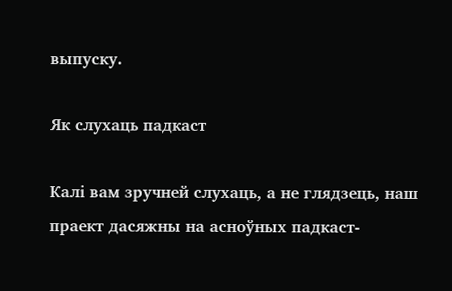выпуску.

Як слухаць падкаст

Калі вам зручней слухаць, а не глядзець, наш праект дасяжны на асноўных падкаст-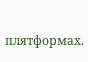плятформах.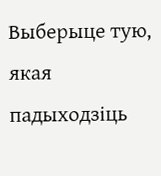Выберыце тую, якая падыходзіць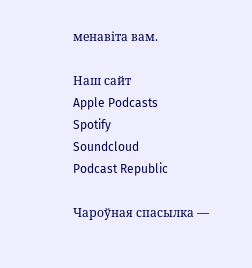менавіта вам.

Наш сайт
Apple Podcasts
Spotify
Soundcloud
Podcast Republic

Чароўная спасылка —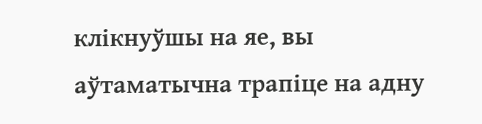клікнуўшы на яе, вы аўтаматычна трапіце на адну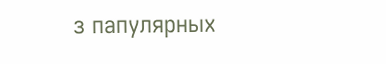з папулярных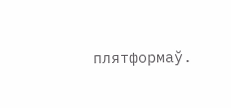плятформаў.